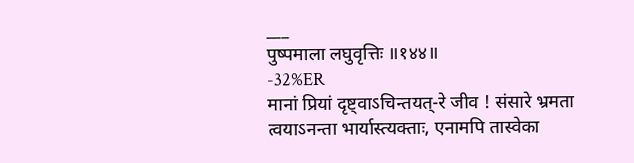___
पुष्पमाला लघुवृत्तिः ॥१४४॥
-32%ER
मानां प्रियां दृष्ट्वाऽचिन्तयत्-रे जीव ! संसारे भ्रमता त्वयाऽनन्ता भार्यास्त्यक्ताः, एनामपि तास्वेका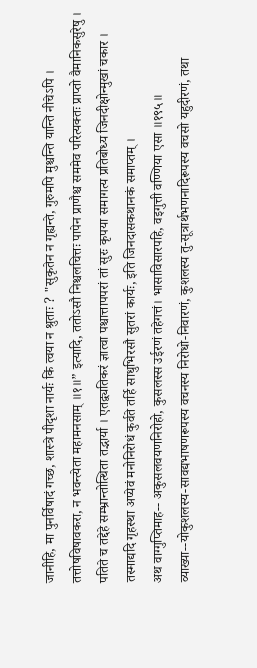जानीहि, मा पुनर्विषादं गच्छ, शास्त्रे पीदृशा नार्यः किं त्वया न श्रुताः ? "सुकृतेन न गृह्यन्ते, गुरुमपि मुश्चन्ति यान्ति नीचेऽपि । तत्तोषविषावकरा, न भवन्त्येता महामनसाम् ॥१॥” इत्यादि, ततोऽसौ निश्चलचित्तः पापेन प्राणैश्च सममेव परित्यक्तः प्राप्तो वैमानिकसुरेषु । पतिते च तद्देहे सम्भ्रान्तोत्थिता तद्भार्या । एतद्व्यतिकरं ज्ञात्वा पश्चात्तापपरां तां सुरः कृपया समागत्य प्रतिबोध्य जिनदीक्षोन्मुखां चकार । तस्माद्यदि गृहस्था अप्येवं मनोनिरोधं कुर्वते तर्हि साधुभिरसौ सुतरां कार्यः, इति जिनदासकथानकं समाप्तम् ।
अथ वाग्गुप्तिमाह-- अकुसलवयणनिरोहो, कुसलस्स उईरणं तहेगत्तं। भासाविसारपहि, वइगुत्ती वण्णिया एसा ॥१९५॥
व्याख्या--योकुशलस्य-सावद्यभाषणरूपस्य वचनस्य निरोधो-निवारणं, कुशलस्य तु-सूत्रार्थभणनादिरूपस्य वचसो यहुदीरणं, तथा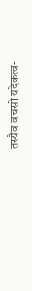तस्यैव वचसो यदेकत्व-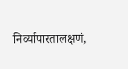निर्व्यापारतालक्षणं,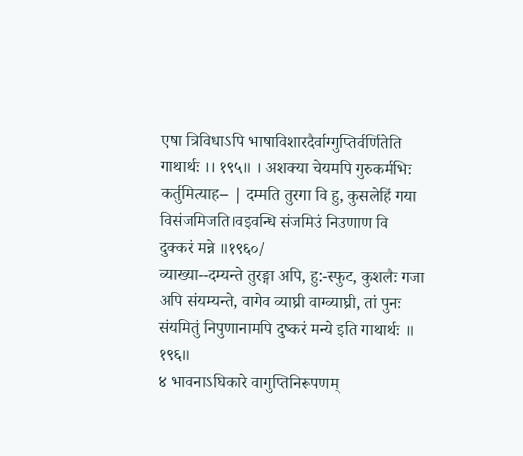एषा त्रिविधाऽपि भाषाविशारदैर्वाग्गुप्तिर्वर्णितेति गाथार्थः ।। १९५॥ । अशक्या चेयमपि गुरुकर्मभिः कर्तुमित्याह-- | दम्मति तुरगा वि हु, कुसलेहिं गया विसंजमिजति।वइवन्धि संजमिउं निउणाण वि दुक्करं मन्ने ॥१९६०/
व्याख्या--दम्यन्ते तुरङ्गा अपि, हु:-स्फुट, कुशलैः गजा अपि संयम्यन्ते, वागेव व्याघ्री वाग्व्याघ्री, तां पुनः संयमितुं निपुणानामपि दुष्करं मन्ये इति गाथार्थः ॥ १९६॥
४ भावनाऽघिकारे वागुप्तिनिरूपणम्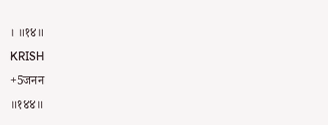। ॥१४॥
KRISH
+5जनन
॥१४४॥